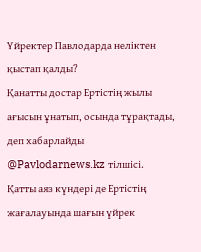Үйректер Павлодарда неліктен қыстап қалды?
Қанатты достар Ертістің жылы ағысын ұнатып, осында тұрақтады, деп хабарлайды @Pavlodarnews.kz тілшісі.
Қатты аяз күндері де Ертістің жағалауында шағын үйрек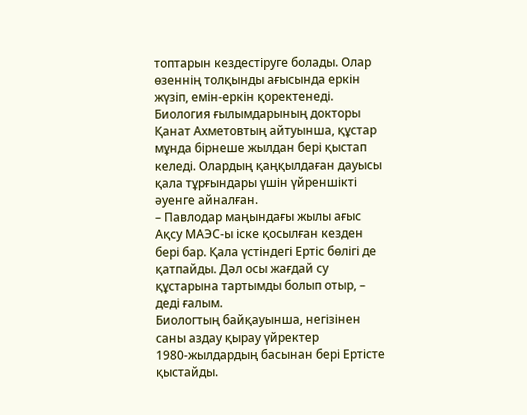топтарын кездестіруге болады. Олар өзеннің толқынды ағысында еркін жүзіп, емін-еркін қоректенеді.
Биология ғылымдарының докторы Қанат Ахметовтың айтуынша, құстар мұнда бірнеше жылдан бері қыстап келеді. Олардың қаңқылдаған дауысы қала тұрғындары үшін үйреншікті әуенге айналған.
– Павлодар маңындағы жылы ағыс Ақсу МАЭС-ы іске қосылған кезден бері бар. Қала үстіндегі Ертіс бөлігі де қатпайды. Дәл осы жағдай су құстарына тартымды болып отыр, – деді ғалым.
Биологтың байқауынша, негізінен саны аздау қырау үйректер 1980‑жылдардың басынан бері Ертісте қыстайды.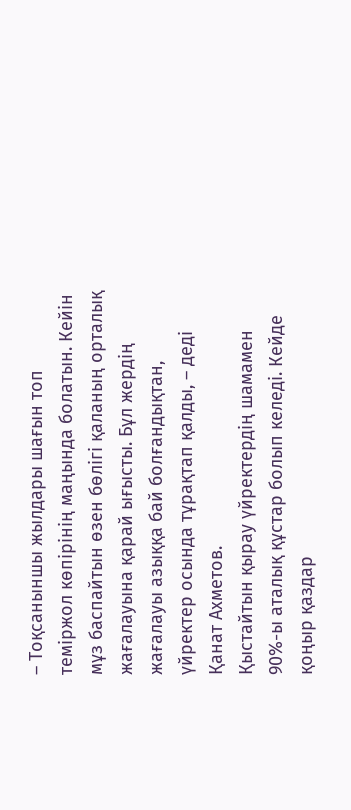– Тоқсаныншы жылдары шағын топ теміржол көпірінің маңында болатын. Кейін мұз баспайтын өзен бөлігі қаланың орталық жағалауына қарай ығысты. Бұл жердің жағалауы азыққа бай болғандықтан, үйректер осында тұрақтап қалды, – деді Қанат Ахметов.
Қыстайтын қырау үйректердің шамамен 90%-ы аталық құстар болып келеді. Кейде қоңыр қаздар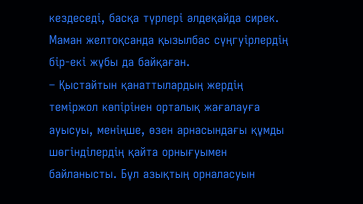кездеседі, басқа түрлері әлдеқайда сирек. Маман желтоқсанда қызылбас сүңгуірлердің бір-екі жұбы да байқаған.
– Қыстайтын қанаттылардың жердің теміржол көпірінен орталық жағалауға ауысуы, меніңше, өзен арнасындағы құмды шөгінділердің қайта орнығуымен байланысты. Бұл азықтың орналасуын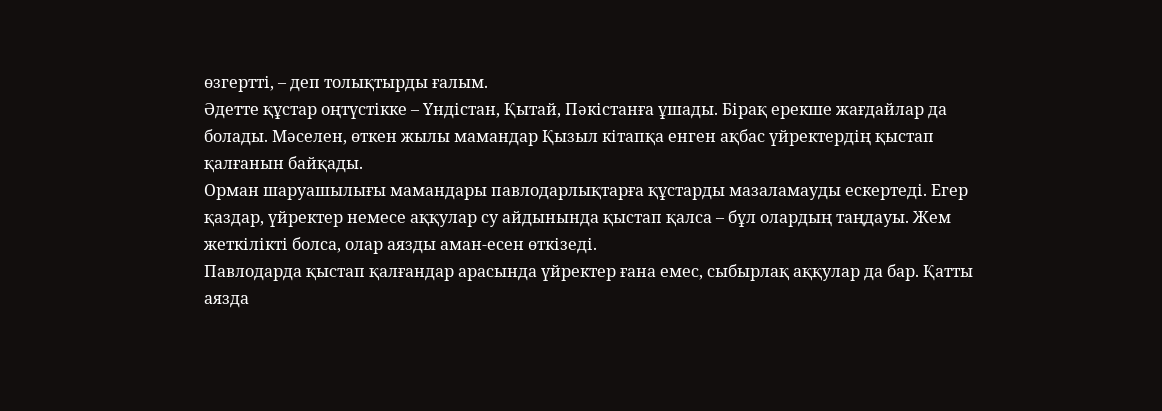өзгертті, – деп толықтырды ғалым.
Әдетте құстар оңтүстікке – Үндістан, Қытай, Пәкістанға ұшады. Бірақ ерекше жағдайлар да болады. Мәселен, өткен жылы мамандар Қызыл кітапқа енген ақбас үйректердің қыстап қалғанын байқады.
Орман шаруашылығы мамандары павлодарлықтарға құстарды мазаламауды ескертеді. Егер қаздар, үйректер немесе аққулар су айдынында қыстап қалса – бұл олардың таңдауы. Жем жеткілікті болса, олар аязды аман-есен өткізеді.
Павлодарда қыстап қалғандар арасында үйректер ғана емес, сыбырлақ аққулар да бар. Қатты аязда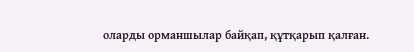оларды орманшылар байқап, құтқарып қалған.